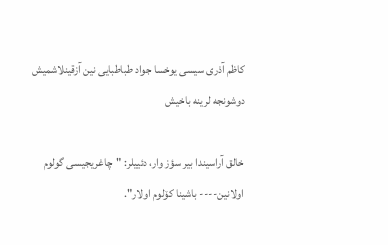کاظم آذری سیسی یوخسا جواد طباطبایی نین آزقینلاشمیش دوشونجه لرینه باخیش

خالق آراسیندا بیر سؤز وار، دئییلر: "چاغریجیسی گولوم اولانین---- باشینا کۆلوم اولار".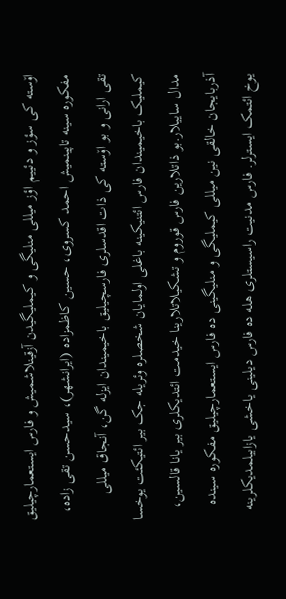اۆسته کی سؤز و دئییم اؤز میللی منلیگی و کیملیگیدن آزقینلاشمیش و فارس ایستعمارچیلیق مفکوره سینه تاپینمیش احمد کسروی، حسین کاظمزاده (ایرانشهر)، سیدحسن تقی زاده، تقی ارانی و بو اۆسته کی ذات اقدسلری فارسچیلیق باخیمیندان ایزله گن، آنجاق میللی کیملیک باخیمیندان فارس ائتنیکینه باغلی اولمایان شخصلره وئریله جک بیر ائتیکئت یوخسا مدال ساییلار.بو ذاتلارین فارس قوروم و تشکیلاتلارینا خیدمت ائتدیکلری بیر یانا قالسین، آذربایجان خالقی نین میللی کیملیگی و منلیگینی ده فارس ایستعمارچیلیق مفکوره سینده یوخ ائتمک ایسترلر. فارس مدنیت راسیستلری هله ده فارس دیلینی یاخشی یازابیلمدیکلرینه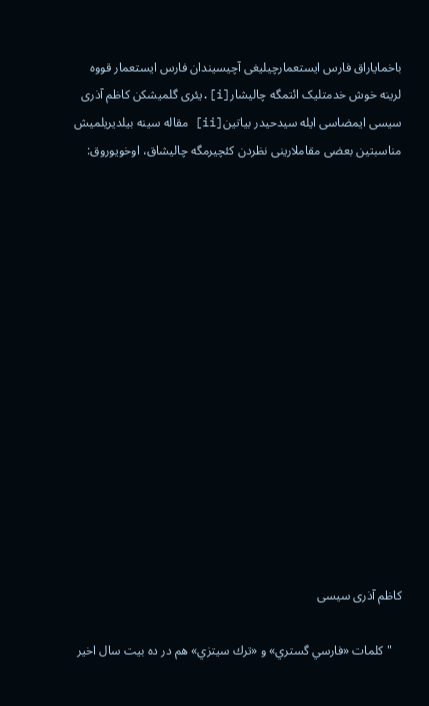باخمایاراق فارس ایستعمارچیلیغی آچیسیندان فارس ایستعمار قووه لرینه خوش خدمتلیک ائتمگه چالیشار[i].یئری گلمیشکن کاظم آذری سیسی ایمضاسی ایله سیدحیدر بیاتین[ii] مقاله سینه بیلدیریلمیش مناسبتین بعضی مقاملارینی نظردن کئچیرمگه چالیشاق، اوخویوروق:















کاظم آذری سیسی

   "كلمات «فارسي گستري» و «ترك سيتزي» هم در ده بيت سال اخير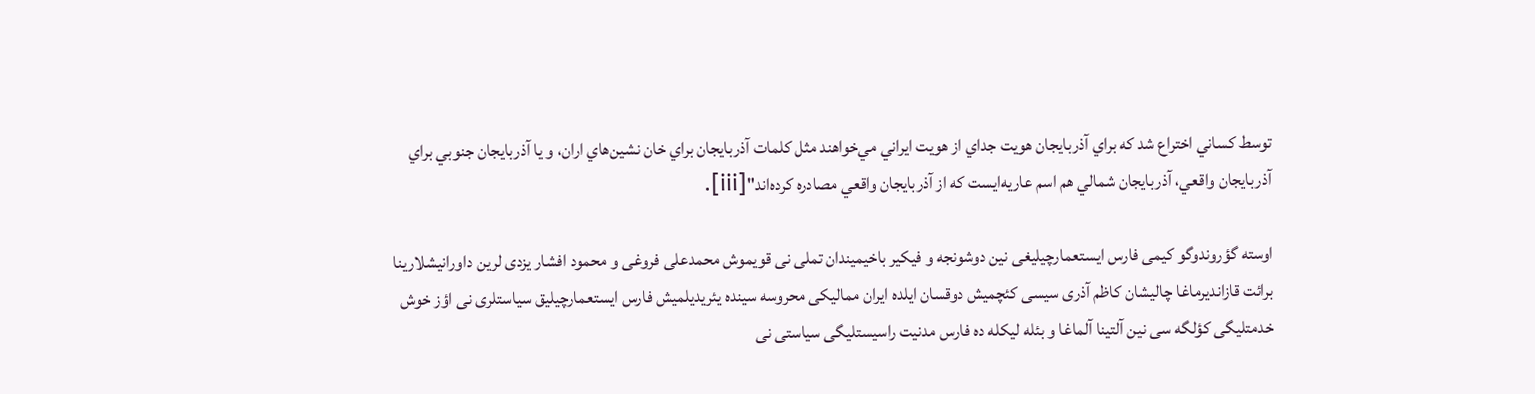توسط كساني اختراع شد كه براي آذربايجان هويت جداي از هويت ايراني مي‌خواهند مثل كلمات آذربايجان براي خان نشين‌هاي اران، و يا آذربايجان جنوبي براي آذربايجان واقعي، آذربايجان شمالي هم اسم عاريه‌‌ايست كه از آذربايجان واقعي مصادره كرده‌اند"[iii].

اوسته گؤروندوگو کیمی فارس ایستعمارچیلیغی نین دوشونجه و فیکیر باخیمیندان تملی نی قویموش محمدعلی فروغی و محمود افشار یزدی لرین داورانیشلارینا برائت قازاندیرماغا چالیشان کاظم آذری سیسی کئچمیش دوقسان ایلده ایران ممالیکی محروسه سینده یئریدیلمیش فارس ایستعمارچیلیق سیاستلری نی اؤز خوش خدمتلیگی کؤلگه سی نین آلتینا آلماغا و بئله لیکله ده فارس مدنیت راسیستلیگی سیاستی نی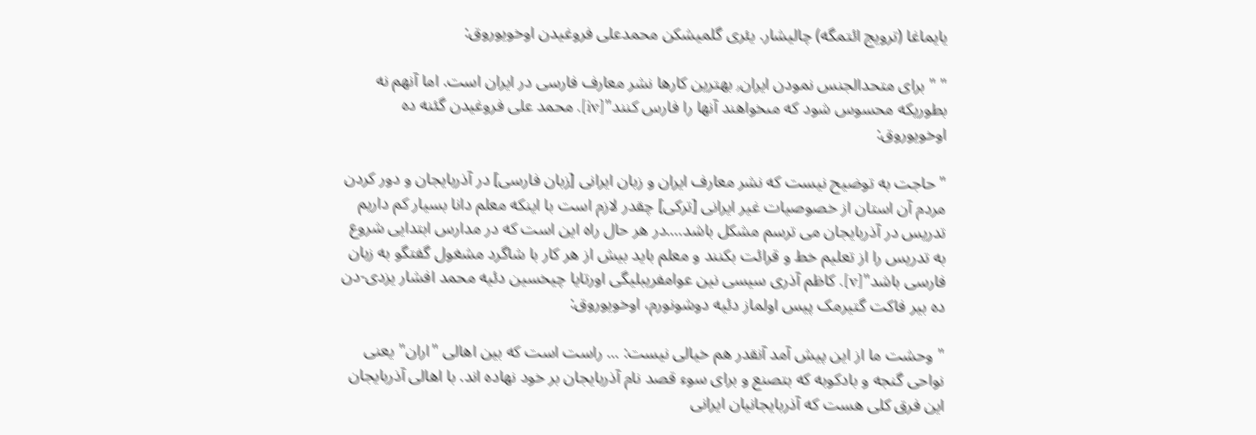یایماغا (ترویج ائتمگه) چالیشار. یئری گلمیشکن محمدعلی فروغیدن اوخویوروق:

" " براى متحدالجنس نمودن ايران٫ بهترين كارها نشر معارف فارسى در ايران است. اما آنهم نه بطوريكه محسوس شود كه مىخواهند آنها را فارس كنند"[iv]. محمد علی فروغیدن گئنه ده اوخویوروق:

"حاجت به توضیح نیست که نشر معارف ایران و زبان ایرانی [زبان فارسی] در آذربایجان و دور کردن مردم آن استان از خصوصیات غیر ایرانی [ترکی] چقدر لازم است با اینکه معلم دانا بسیار کم داریم تدریس در آذربایجان می ترسم مشکل باشد….در هر حال راه این است که در مدارس ابتدایی شروع به تدریس را از تعلیم خط و قرائت بکنند و معلم باید بیش از هر کار با شاگرد مشغول گفتگو به زبان فارسی باشد"[v]. کاظم آذری سیسی نین عوامفریبلیگی اورتایا چیخسین دئیه محمد افشار یزدی-دن ده بیر فاکت گتیرمک پیس اولماز دئیه دوشونورم، اوخویوروق:

" وحشت ما از این پیش آمد آنقدر هم خیالی نیست: ... راست است که بین اهالی "اران" یعنی نواحی گنجه و بادکوبه که بتصنع و برای سوء قصد نام آذربایجان بر خود نهاده اند. با اهالی آذربایجان این فرق کلی هست که آذربایجانیان ایرانی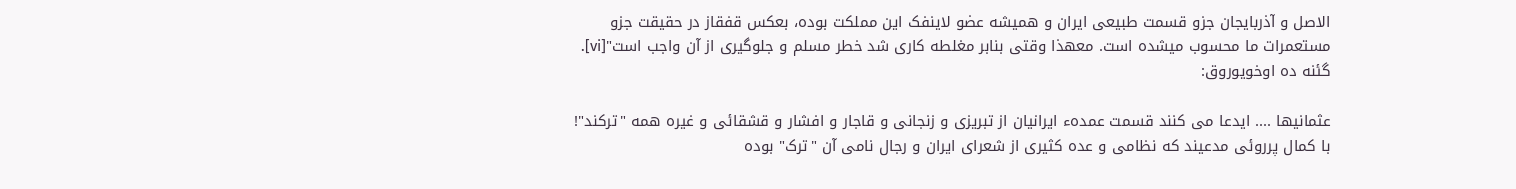الاصل و آذربایجان جزو قسمت طبیعی ایران و همیشه عضو لاینفک این مملکت بوده، بعکس قفقاز در حقیقت جزو مستعمرات ما محسوب میشده است. معهذا وقتی بنابر مغلطه کاری شد خطر مسلم و جلوگیری از آن واجب است"[vi]. گئنه ده اوخویوروق:

عثمانیها .... ایدعا می کنند قسمت عمدهء ایرانیان از تبریزی و زنجانی و قاجار و افشار و قشقائی و غیره همه "ترکند"! با کمال پرروئی مدعیند که نظامی و عده کثیری از شعرای ایران و رجال نامی آن "ترک" بوده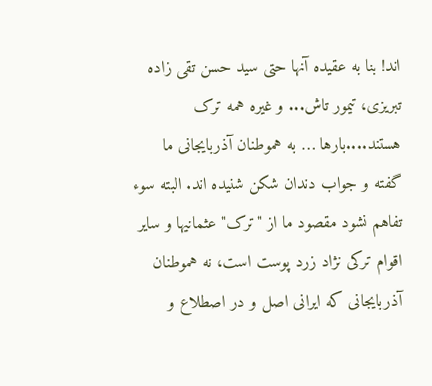اند! بنا به عقیده آنها حتی سید حسن تقی زاده تبریزی، تیمور تاش... و غیره همه ترک هستند....بارها … به هموطنان آذربایجانی ما گفته و جواب دندان شکن شنیده اند. البته سوء تفاهم نشود مقصود ما از "ترک" عثمانیها و سایر اقوام ترکی نژاد زرد پوست است، نه هموطنان آذربایجانی که ایرانی اصل و در اصطلاع و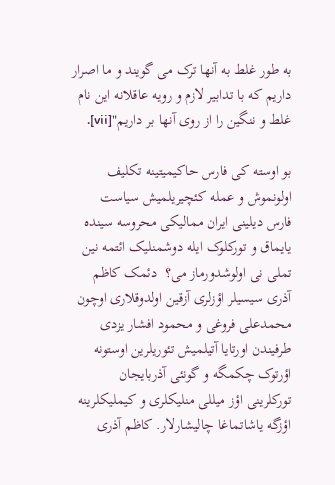به طور غلط به آنها ترک می گویند و ما اصرار داریم که با تدابیر لازم و رویه عاقلانه این نام غلط و ننگین را از روی آنها بر داریم"[vii].

بو اوسته کی فارس حاکیمیتینه تکلیف اولونموش و عمله کئچیریلمیش سیاست فارس دیلینی ایران ممالیکی محروسه سینده یایماق و تورکلوک ایله دوشمنلیک ائتمه نین تملی نی اولوشدورماز می؟  دئمک کاظم آذری سیسیلر اؤزلری آزقین اولدوقلاری اوچون محمدعلی فروغی و محمود افشار یزدی طرفیندن اورتایا آتیلمیش تئوریلرین اوستونه اؤرتوک چکمگه و گونئی آذربایجان تورکلرینی اؤز میللی منلیکلری و کیملیکلرینه اؤزگه یاشاتماغا چالیشارلار. کاظم آذری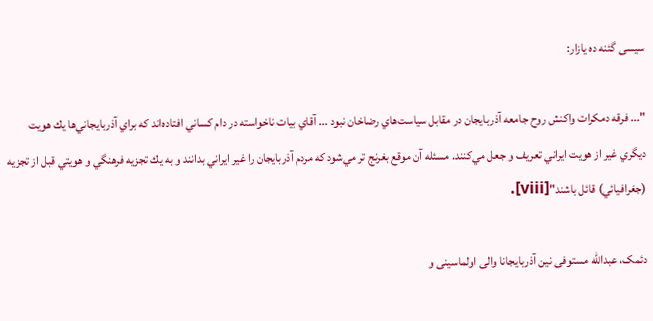سیسی گئنه ده یازار:

"... فرقه دمكرات واكنش روح جامعه آذربايجان در مقابل سياست‌هاي رضاخان نبود ... آقاي بيات ناخواسته در دام كساني افتاده‌اند كه براي آذربايجاني‌ها يك هويت ديگري غير از هويت ايراني تعريف و جعل مي‌كنند. مسئله آن موقع بغرنج تر مي‌شود كه مردم آذربايجان را غير ايراني بدانند و به يك تجزيه فرهنگي و هويتي قبل از تجزيه (جغرافيائي) قائل باشند"[viii].

دئمک، عبدالله مستوفی نین آذربایجانا والی اولماسینی و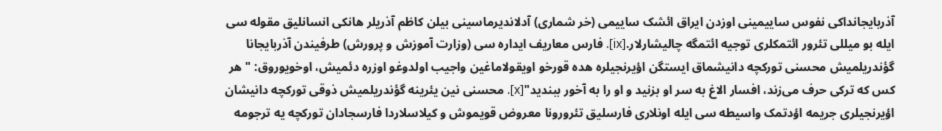آذربایجانداکی نفوس ساییمینی اوزدن ایراق ائشک ساییمی (خر شماری) آدلاندیرماسینی بیلن کاظم آذریلر هانکی انسانلیق مقوله سی ایله بو میللی تئرور ائتمکلری توجیه ائتمگه چالیشارلار.[ix]. فارس معاریف ایداره سی (وزارت آموزش و پرورش) طرفیندن آذربایجانا گؤندریلمیش محسنی تورکچه دانیشماق ایستگن اؤیرنجیلره هده قورخو اویقولاماغین واجیب اولدوغو اوزره دئمیش، اوخویوروق: "هر کس که ترکی حرف می‌زند، افسار الاغ به سر او بزنید و او را به آخور ببندید"[x]. محسنی نین یئرینه گؤندریلمیش ذوقی تورکچه دانیشان اؤیرنجیلری جریمه اؤدتمک واسیطه سی ایله اونلاری فارسلیق تئرورونا معروض قویموش و کیلاسلاردا فارسجادان تورکچه یه ترجومه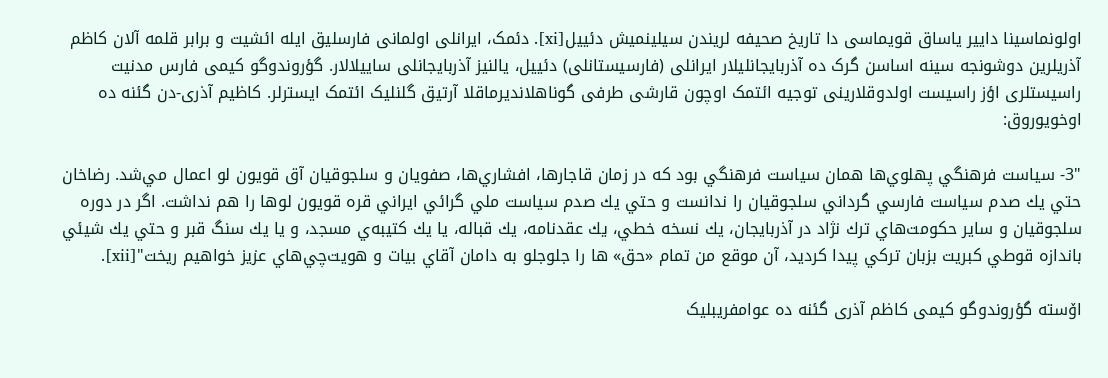اولونماسینا داییر یاساق قویماسی دا تاریخ صحیفه لریندن سیلینمیش دئییل[xi]. دئمک، ایرانلی اولمانی فارسلیق ایله ائشیت و برابر قلمه آلان کاظم آذریلرین دوشونجه سینه اساسن گرک ده آذربایجانلیلار ایرانلی (فارسیستانلی) دئییل، یالنیز آذربایجانلی ساییلالار. گؤروندوگو کیمی فارس مدنیت راسیستلری اؤز راسیست اولدوقلارینی توجیه ائتمک اوچون قارشی طرفی گوناهلاندیرماقلا آرتیق گلنلیک ائتمک ایسترلر. کاظیم آذری-دن گئنه ده اوخویوروق:

"3- سياست فرهنگي پهلوي‌ها همان سياست فرهنگي بود كه در زمان قاجارها، افشاري‌ها، صفويان و سلجوقيان آق قويون لو اعمال مي‌شد. رضاخان حتي يك صدم سياست فارسي گرداني سلجوقيان را ندانست و حتي يك صدم سياست ملي گرائي ايراني قره قويون لوها را هم نداشت. اگر در دوره سلجوقيان و ساير حكومت‌هاي ترك نژاد در آذربايجان، يك نسخه خطي، يك عقدنامه، يك قباله، يا يك كتيبه‌ي مسجد، و يا يك سنگ قبر و حتي يك شيئي باندازه قوطي كبريت بزبان تركي پيدا كرديد، آن موقع من تمام «حق» ها را جلوجلو به دامان آقاي بيات و هويت‌چي‌هاي عزيز خواهيم ريخت"[xii].

اۆسته گؤروندوگو کیمی کاظم آذری گئنه ده عوامفریبلیک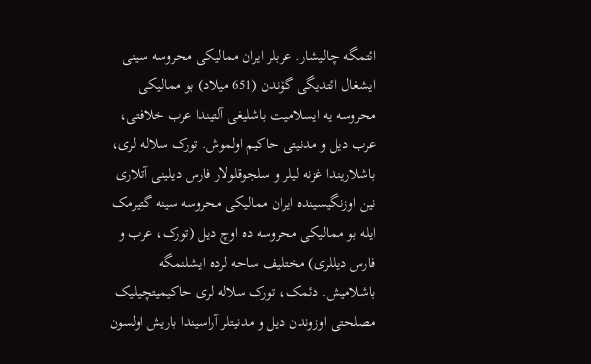ائتمگه چالیشار. عربلر ایران ممالیکی محروسه سینی ایشغال ائتدیگی گۆندن (651 میلاد) بو ممالیکی محروسه یه ایسلامیت باشلیغی آلتیندا عرب خلافتی، عرب دیل و مدنیتی حاکیم اولموش. تورک سلاله لری، باشلاریندا غزنه لیلر و سلجوقلولار فارس دیلینی آتلاری نین اوزنگیسینده ایران ممالیکی محروسه سینه گتیرمک ایله بو ممالیکی محروسه ده اوچ دیل (تورک، عرب و فارس دیللری) مختلیف ساحه لرده ایشلنمگه باشلامیش. دئمک، تورک سلاله لری حاکیمیتچیلیک مصلحتی اوزوندن دیل و مدنیتلر آراسیندا باریش اولسون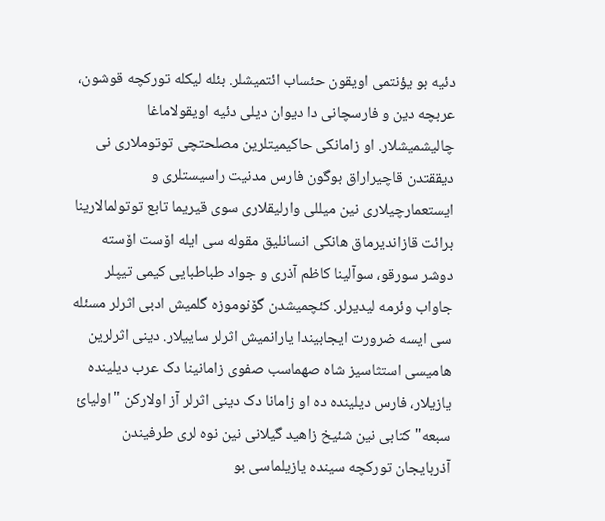دئیه بو یؤنتمی اویقون حئساب ائتمیشلر. بئله لیکله تورکچه قوشون، عربچه دین و فارسچانی دا دیوان دیلی دئیه اویقولاماغا چالیشمیشلار. او زامانکی حاکیمیتلرین مصلحتچی توتوملاری نی دیققتدن قاچیراراق بوگون فارس مدنیت راسیستلری و ایستعمارچیلاری نین میللی وارلیقلاری سوی قیریما تابع توتولمالارینا برائت قازاندیرماق هانکی انسانلیق مقوله سی ایله اۆست اۆسته دوشر سورقو، سوآلینا کاظم آذری و جواد طباطبایی کیمی تیپلر جاواب وئرمه لیدیرلر. کئچمیشدن گۆنوموزه گلمیش ادبی اثرلر مسئله سی ایسه ضرورت ایجابیندا یارانمیش اثرلر ساییلار. دینی اثرلرین هامیسی استثاسیز شاه صهماسب صفوی زامانینا دک عرب دیلینده یازیلار، فارس دیلینده ده او زامانا دک دینی اثرلر آز اولارکن "اولیائ سبعه" کتابی نین شئیخ زاهید گیلانی نین نوه لری طرفیندن آذربایجان تورکچه سینده یازیلماسی بو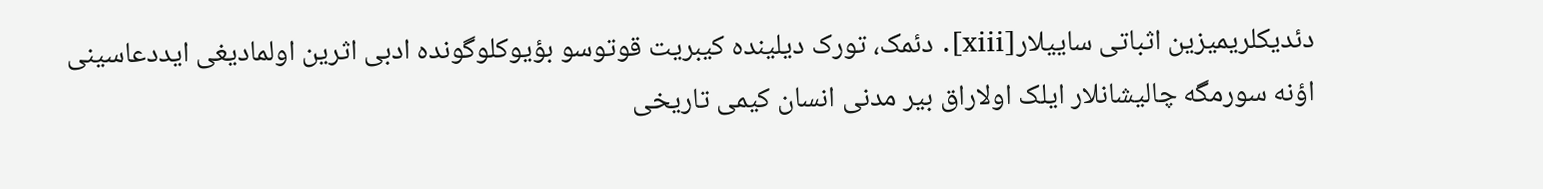دئدیکلریمیزین اثباتی ساییلار[xiii]. دئمک، تورک دیلینده کیبریت قوتوسو بؤیوکلوگونده ادبی اثرین اولمادیغی ایددعاسینی اؤنه سورمگه چالیشانلار ایلک اولاراق بیر مدنی انسان کیمی تاریخی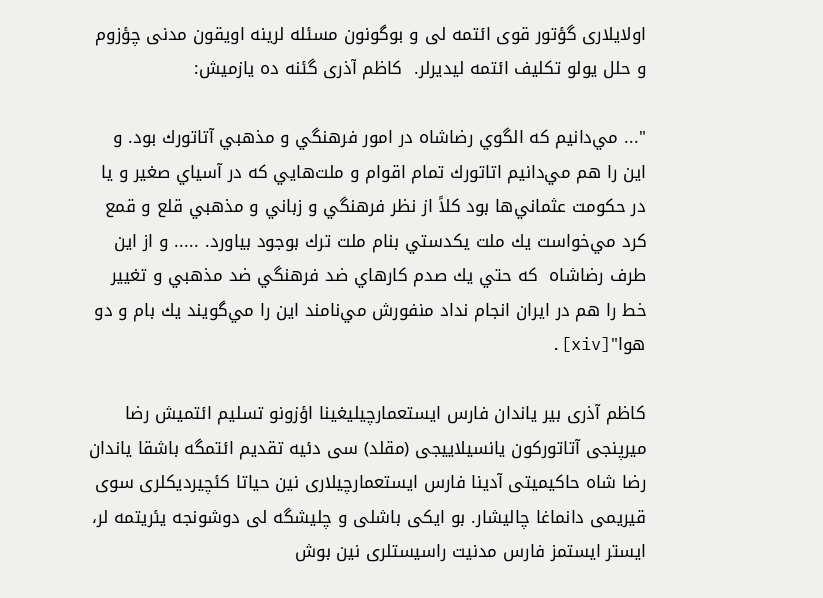اولایلاری گؤتور قوی ائتمه لی و بوگونون مسئله لرینه اویقون مدنی چؤزوم و حلل یولو تکلیف ائتمه لیدیرلر.  کاظم آذری گئنه ده یازمیش:

"... مي‌دانيم كه الگوي رضاشاه در امور فرهنگي و مذهبي آتاتورك بود. و اين را هم مي‌دانيم اتاتورك تمام اقوام و ملت‌هايي كه در آسياي صغير و يا در حكومت عثماني‌ها بود كلاً از نظر فرهنگي و زباني و مذهبي قلع و قمع كرد مي‌خواست يك ملت يكدستي بنام ملت ترك بوجود بياورد. ..... و از اين طرف رضاشاه  كه حتي يك صدم كارهاي ضد فرهنگي ضد مذهبي و تغيير خط را هم در ايران انجام نداد منفورش مي‌نامند اين را مي‌گويند يك بام و دو هوا"[xiv].

کاظم آذری بیر یاندان فارس ایستعمارچیلیغینا اؤزونو تسلیم ائتمیش رضا میرپنجی آتاتورکون یانسیلاییجی (مقلد) سی دئیه تقدیم ائتمگه باشقا یاندان رضا شاه حاکیمیتی آدینا فارس ایستعمارچیلاری نین حیاتا کئچیردیکلری سوی قیریمی دانماغا چالیشار. بو ایکی باشلی و چلیشگه لی دوشونجه یئریتمه لر، ایستر ایستمز فارس مدنیت راسیستلری نین بوش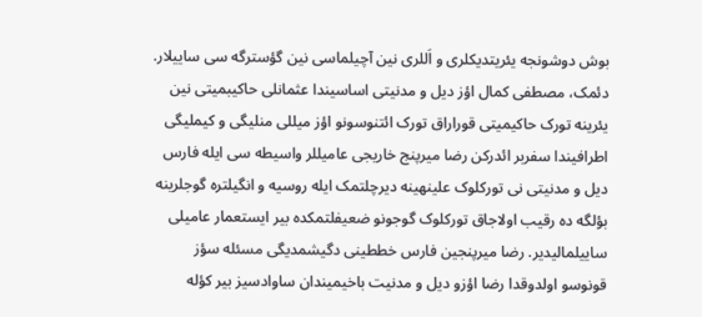بوش دوشونجه یئریتدیکلری و اَللری نین آچیلماسی نین گؤسترگه سی ساییلار. دئمک، مصطفی کمال اؤز دیل و مدنیتی اساسیندا عثمانلی حاکیبمیتی نین یئرینه تورک حاکیمیتی قوراراق تورک ائتنوسونو اؤز میللی منلیگی و کیملیگی اطرافیندا سفربر ائدرکن رضا میرپنج خاریجی عامیللر واسیطه سی ایله فارس دیل و مدنیتی نی تورکلوک علینهینه دیرچلتمک ایله روسیه و انگیلتره گوجلرینه بؤلگه ده رقیب اولاجاق تورکلوک گوجونو ضعیفلتمکده بیر ایستعمار عامیلی ساییلمالیدیر. رضا میرپنجین فارس خططینی دگیشمدیگی مسئله سؤز قونوسو اولدوقدا رضا اؤزو دیل و مدنیت باخیمیندان ساوادسیز بیر کؤله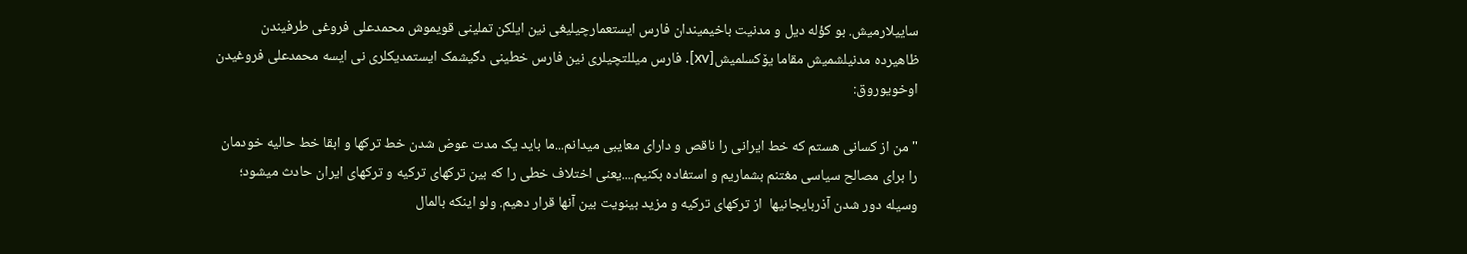ساییلارمیش. بو کؤله دیل و مدنیت باخیمیندان فارس ایستعمارچیلیغی نین ایلکن تملینی قویموش محمدعلی فروغی طرفیندن ظاهیرده مدنیلشمیش مقاما یۆکسلمیش[xv]. فارس میللتچیلری نین فارس خطینی دگیشمک ایستمدیکلری نی ایسه محمدعلی فروغیدن اوخویوروق:

" من از کسانی هستم که خط ايرانی را ناقص و دارای معايبی ميدانم...ما بايد يک مدت عوض شدن خط ترکها و ابقا خط حاليه خودمان را برای مصالح سياسی مغتنم بشماريم و استفاده بکنيم....يعنی اختلاف خطی را که بين ترکهای ترکيه و ترکهای ايران حادث ميشود؛ وسيله دور شدن آذربايجانيها  از ترکهای ترکيه و مزيد بينويت بين آنها قرار دهيم. ولو اينکه بالمال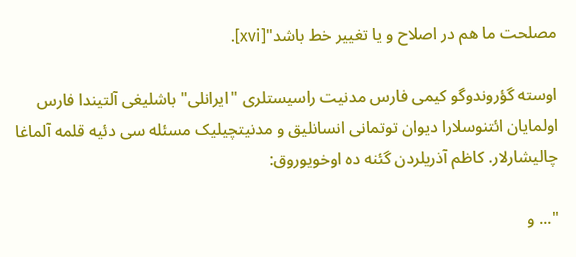مصلحت ما هم در اصلاح و يا تغيير خط باشد"[xvi].

اوسته گؤروندوگو کیمی فارس مدنیت راسیستلری "ایرانلی" باشلیغی آلتیندا فارس اولمایان ائتنوسلارا دیوان توتمانی انسانلیق و مدنیتچیلیک مسئله سی دئیه قلمه آلماغا چالیشارلار. کاظم آذریلردن گئنه ده اوخویوروق:

"... و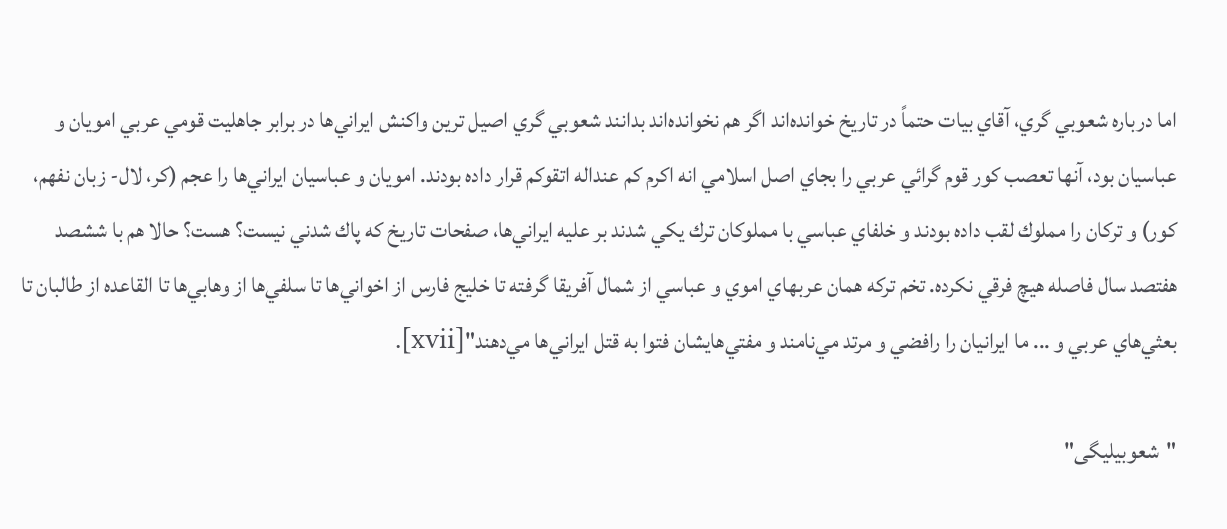اما درباره شعوبي گري، آقاي بيات حتماً در تاريخ خوانده‌اند اگر هم نخوانده‌اند بدانند شعوبي گري اصيل ترين واكنش ايراني‌ها در برابر جاهليت قومي عربي امويان و عباسيان بود، آنها تعصب كور قوم گرائي عربي را بجاي اصل اسلامي انه اكرم كم عنداله اتقوكم قرار داده بودند. امويان و عباسيان ايراني‌ها را عجم (كر، لال- زبان نفهم، كور) و تركان را مملوك لقب داده بودند و خلفاي عباسي با مملوكان ترك يكي شدند بر عليه ايراني‌ها، صفحات تاريخ كه پاك شدني نيست؟ هست؟ حالا هم با ششصد هفتصد سال فاصله هيچ فرقي نكرده. تخم تركه همان عربهاي اموي و عباسي از شمال آفريقا گرفته تا خليج فارس از اخواني‌ها تا سلفي‌ها از وهابي‌ها تا القاعده از طالبان تا بعثي‌هاي عربي و ... ما ايرانيان را رافضي و مرتد مي‌نامند و مفتي‌هايشان فتوا به قتل ايراني‌ها مي‌دهند"[xvii].

"شعوبیلیگی"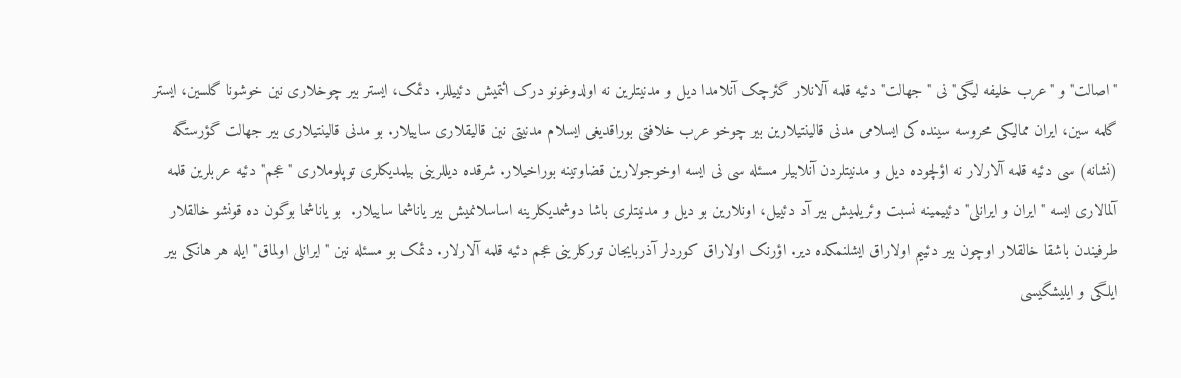"اصالت" و "عرب خلیفه لیگی" نی "جهالت" دئیه قلمه آلانلار گئرچک آنلامدا دیل و مدنیتلرین نه اولدوغونو درک ائتمیش دئییللر. دئمک، ایستر بیر چوخلاری نین خوشونا گلسین، ایستر گلمه سین، ایران ممالیکی محروسه سینده کی ایسلامی مدنی قالینتیلارین بیر چوخو عرب خلافتی بوراقدیغی ایسلام مدنیتی نین قالیقلاری ساییلار. بو مدنی قالینتیلاری بیر جهالت گؤرستگه (نشانه) سی دئیه قلمه آلارلار نه اؤلچوده دیل و مدنیتلردن آنلابیلر مسئله سی نی ایسه اوخوجولارین قضاوتینه بوراخیلار. شرقده دیللرینی بیلمدیکلری توپلوملاری "عجم" دئیه عربلرین قلمه آلمالاری ایسه "ایران و ایرانلی" دئییمینه نسبت وئریلمیش بیر آد دئییل، اونلارین بو دیل و مدنیتلری باشا دوشمدیکلرینه اساسلانمیش بیر یاناشما ساییلار.  بو یاناشما بوگون ده قونشو خالقلار طرفیندن باشقا خالقلار اوچون بیر دئییم اولاراق ایشلنمکده دیر. اؤرنک اولاراق کوردلر آذربایجان تورکلرینی عجم دئیه قلمه آلارلار. دئمک بو مسئله نین "ایرانلی اولماق" ایله هر هانکی بیر ایلگی و ایلیشگیسی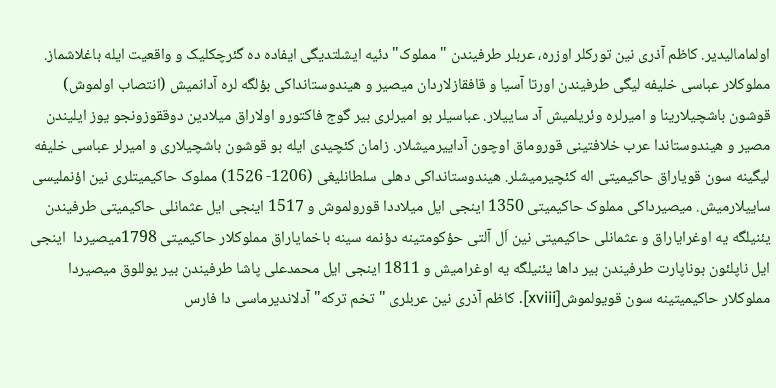اولمامالیدیر. کاظم آذری نین تورکلر اوزره، عربلر طرفیندن "مملوک" دئیه ایشلتدیگی ایفاده ده گئرچکلیک و واقعیت ایله باغلاشماز. مملوکلار عباسی خلیفه لیگی طرفیندن اورتا آسیا و قافقازلاردان میصیر و هیندوستانداکی بؤلگه لره آدانمیش (انتصاب اولموش)  قوشون باشچیلارینا و امیرلره وئریلمیش آد ساییلار. عباسیلر بو امیرلری بیر گوج فاکتورو اولاراق میلادین دوققوزونجو یوز ایلیندن مصیر و هیندوستاندا عرب خلافتینی قوروماق اوچون آداییرمیشلار. زامان کئچیدی ایله بو قوشون باشچیلاری و امیرلر عباسی خلیفه لیگینه سون قویاراق حاکیمیتی اله کئچیرمیشلر. هیندوستانداکی دهلی سلطانلیغی (1206- 1526) مملوک حاکیمیتلری نین اؤنملیسی ساییلارمیش. میصیرداکی مملوک حاکیمیتی 1350 اینجی ایل میلاددا قورولموش و 1517 اینجی ایل عثمانلی حاکیمیتی طرفیندن یئنیلگه یه اوغرایاراق و عثمانلی حاکیمیتی نین اَل آلتی حؤکومتینه دؤنمه سینه باخمایاراق مملوکلار حاکیمیتی 1798میصیردا  اینجی ایل ناپلئون بوناپارت طرفیندن بیر داها یئنیلگه یه اوغرامیش و 1811 اینجی ایل محمدعلی پاشا طرفیندن بیر یوللوق میصیردا مملوکلار حاکیمیتینه سون قویولموش[xviii]. کاظم آذری نین عربلری "تخم ترکه" آدلاندیرماسی دا فارس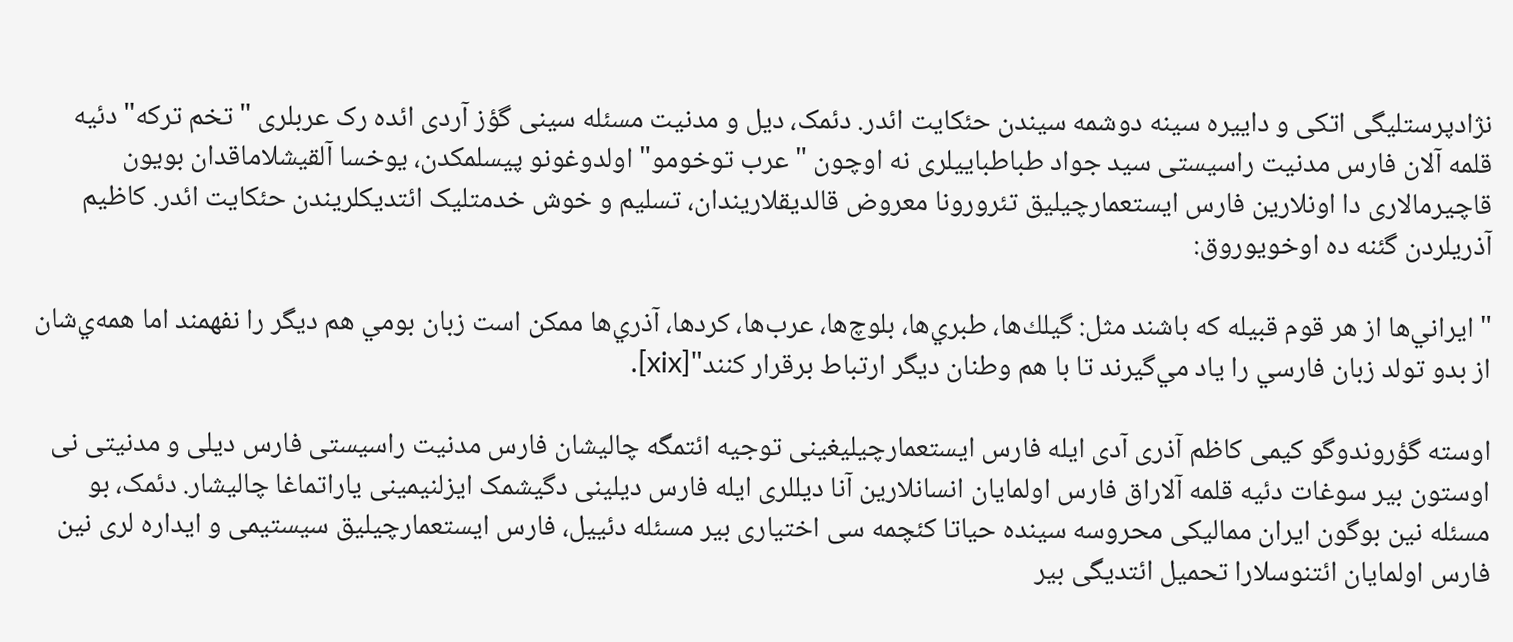نژادپرستلیگی اتکی و داییره سینه دوشمه سیندن حئکایت ائدر. دئمک، دیل و مدنیت مسئله سینی گؤز آردی ائده رک عربلری "تخم ترکه" دئیه قلمه آلان فارس مدنیت راسیستی سید جواد طباطباییلری نه اوچون "عرب توخومو" اولدوغونو پیسلمکدن، یوخسا آلقیشلاماقدان بویون قاچیرمالاری دا اونلارین فارس ایستعمارچیلیق تئرورونا معروض قالدیقلاریندان، تسلیم و خوش خدمتلیک ائتدیکلریندن حئکایت ائدر. کاظیم آذریلردن گئنه ده اوخویوروق:

" ايراني‌ها از هر قوم قبيله كه باشند مثل: گيلك‌ها، طبري‌ها، بلوچ‌ها، عرب‌ها، كردها، آذري‌ها ممكن است زبان بومي هم ديگر را نفهمند اما همه‌ي‌شان از بدو تولد زبان فارسي را ياد مي‌گيرند تا با هم وطنان ديگر ارتباط برقرار كنند"[xix].

اوسته گؤروندوگو کیمی کاظم آذری آدی ایله فارس ایستعمارچیلیغینی توجیه ائتمگه چالیشان فارس مدنیت راسیستی فارس دیلی و مدنیتی نی اوستون بیر سوغات دئیه قلمه آلاراق فارس اولمایان انسانلارین آنا دیللری ایله فارس دیلینی دگیشمک ایزلنیمینی یاراتماغا چالیشار. دئمک، بو مسئله نین بوگون ایران ممالیکی محروسه سینده حیاتا کئچمه سی اختیاری بیر مسئله دئییل، فارس ایستعمارچیلیق سیستیمی و ایداره لری نین فارس اولمایان ائتنوسلارا تحمیل ائتدیگی بیر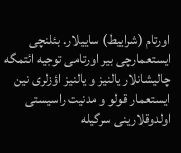اورتام (شراییط) ساییلار. بئلنچی ایستعمارچی بیر اورتامی توجیه ائتمگه چالیشانلار یالنیز و یالنیز اؤزلری نین ایستعمار قولو و مدنیت راسیستی اولدوقلارینی سرگیله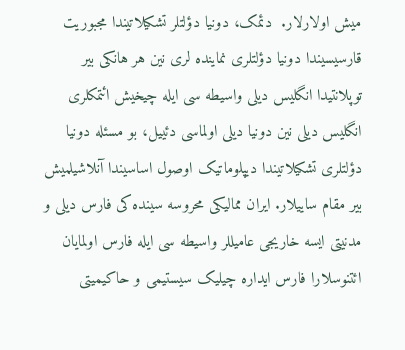میش اولارلار.  دئمک، دونیا دؤلتلر تشکیلاتیندا مجبوریت قارسیسیندا دونیا دؤلتلری نماینده لری نین هر هانکی بیر توپلانتیدا انگلیس دیلی واسیطه سی ایله چیخیش ائتمکلری انگلیس دیلی نین دونیا دیلی اولماسی دئییل، بو مسئله دونیا دؤلتلری تشکیلاتیندا دیپلوماتیک اوصول اساسیندا آنلاشیلمیش بیر مقام ساییلار. ایران ممالیکی محروسه سینده کی فارس دیلی و مدنیتی ایسه خاریجی عامیللر واسیطه سی ایله فارس اولمایان ائتنوسلارا فارس ایداره چیلیک سیستیمی و حاکیمیتی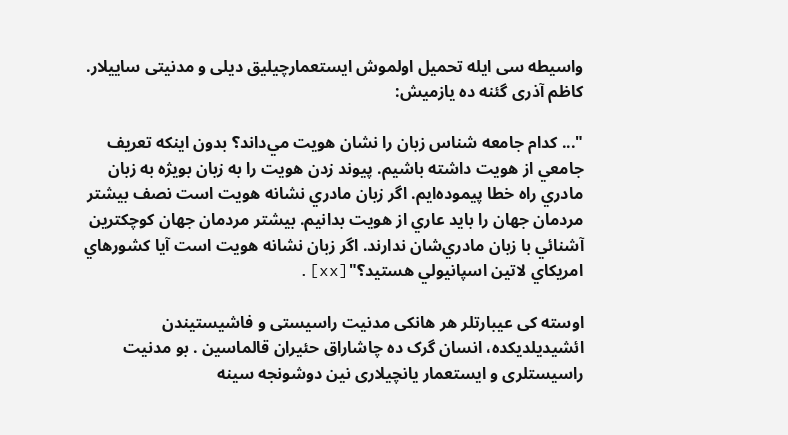واسیطه سی ایله تحمیل اولموش ایستعمارچیلیق دیلی و مدنیتی ساییلار. کاظم آذری گئنه ده یازمیش:

"... كدام جامعه شناس زبان را نشان هويت مي‌داند؟ بدون اينكه تعريف جامعي از هويت داشته باشيم. پيوند زدن هويت را به زبان بويژه به زبان مادري راه خطا پيموده‌ايم. اگر زبان مادري نشانه هويت است نصف بيشتر مردمان جهان را بايد عاري از هويت بدانيم. بيشتر مردمان جهان كوچكترين آشنائي با زبان مادري‌شان ندارند. اگر زبان نشانه هويت است آيا كشورهاي امريكاي لاتين اسپانيولي هستيد؟"[xx].

اوسته کی عیبارتلر هر هانکی مدنیت راسیستی و فاشیستیندن ائشیدیلدیکده، انسان گرک ده چاشاراق حئیران قالماسین . بو مدنیت راسیستلری و ایستعمار یانچیلاری نین دوشونجه سینه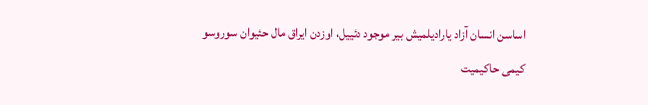اساسن انسان آزاد یارادیلمیش بیر موجود دئییل، اوزدن ایراق مال حئیوان سوروسو کیمی حاکیمیت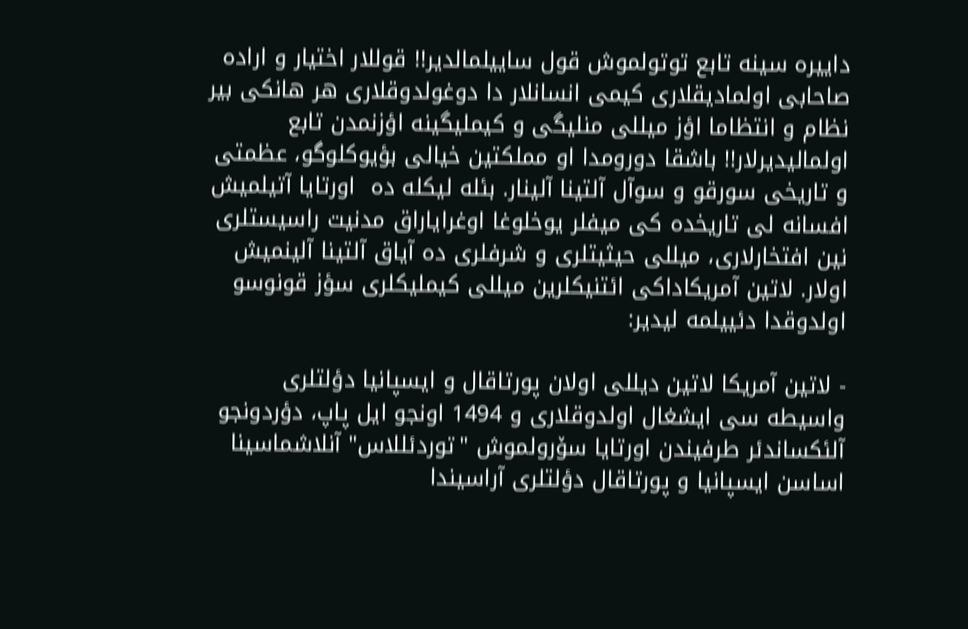داییره سینه تابع توتولموش قول ساییلمالدیر!! قوللار اختیار و اراده صاحابی اولمادیقلاری کیمی انسانلار دا دوغولدوقلاری هر هانکی بیر نظام و انتظاما اؤز میللی منلیگی و کیملیگینه اؤزنمدن تابع اولمالیدیرلار!! باشقا دورومدا او مملکتین خیالی بؤیوکلوگو، عظمتی و تاریخی سورقو و سوآل آلتینا آلینار. بئله لیکله ده  اورتایا آتیلمیش افسانه لی تاریخده کی میفلر یوخلوغا اوغرایاراق مدنیت راسیستلری نین افتخارلاری، میللی حیثیتلری و شرفلری ده آیاق آلتینا آلینمیش اولار. لاتین آمریکاداکی ائتنیکلرین میللی کیملیکلری سؤز قونوسو اولدوقدا دئییلمه لیدیر:

- لاتین آمریکا لاتین دیللی اولان پورتاقال و ایسپانیا دؤلتلری واسیطه سی ایشغال اولدوقلاری و 1494 اونجو ایل پاپ، دؤردونجو آلئکساندئر طرفیندن اورتایا سۆرولموش "توردئللاس" آنلاشماسینا اساسن ایسپانیا و پورتاقال دؤلتلری آراسیندا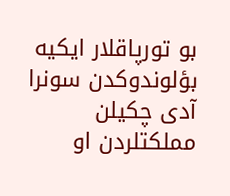بو تورپاقلار ایکیه بؤلوندوکدن سونرا آدی چکیلن مملکتلردن او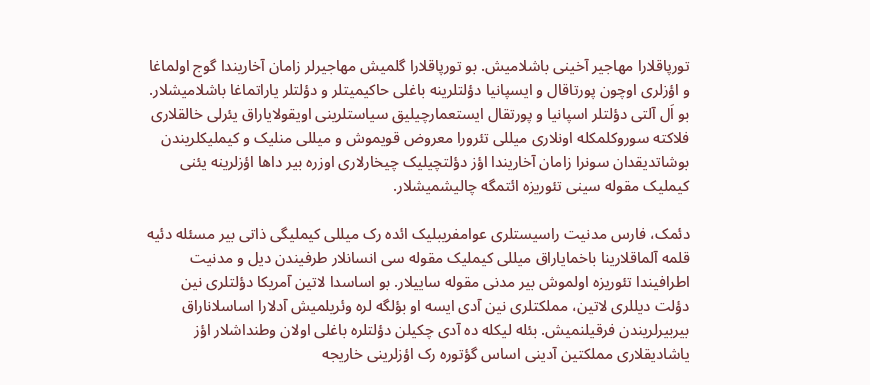تورپاقلارا مهاجیر آخینی باشلامیش. بو تورپاقلارا گلمیش مهاجیرلر زامان آخاریندا گوج اولماغا و اؤزلری اوچون پورتاقال و ایسپانیا دؤلتلرینه باغلی حاکیمیتلر و دؤلتلر یاراتماغا باشلامیشلار. بو اَل آلتی دؤلتلر اسپانیا و پورتقال ایستعمارچیلیق سیاستلرینی اویقولایاراق یئرلی خالقلاری فلاکته سوروکلمکله اونلاری میللی تئرورا معروض قویموش و میللی منلیک و کیملیکلریندن بوشاتدیقدان سونرا زامان آخاریندا اؤز دؤلتچیلیک چیخارلاری اوزره بیر داها اؤزلرینه یئنی کیملیک مقوله سینی تئوریزه ائتمگه چالیشمیشلار.

دئمک، فارس مدنیت راسیستلری عوامفریبلیک ائده رک میللی کیملیگی ذاتی بیر مسئله دئیه قلمه آلماقلارینا باخمایاراق میللی کیملیک مقوله سی انسانلار طرفیندن دیل و مدنیت اطرافیندا تئوریزه اولموش بیر مدنی مقوله ساییلار. بو اساسدا لاتین آمریکا دؤلتلری نین دؤلت دیللری لاتین، مملکتلری نین آدی ایسه او بؤلگه لره وئریلمیش آدلارا اساسلاناراق بیربیرلریندن فرقیلنمیش. بئله لیکله ده آدی چکیلن دؤلتلره باغلی اولان وطنداشلار اؤز یاشادیقلاری مملکتین آدینی اساس گؤتوره رک اؤزلرینی خاریجه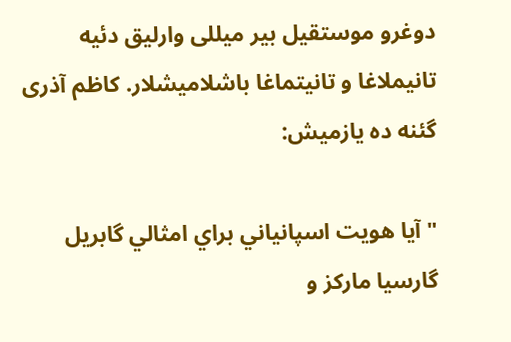دوغرو موستقیل بیر میللی وارلیق دئیه تانیملاغا و تانیتماغا باشلامیشلار. کاظم آذری گئنه ده یازمیش:

" آيا هويت اسپانياني براي امثالي گابريل گارسيا ماركز و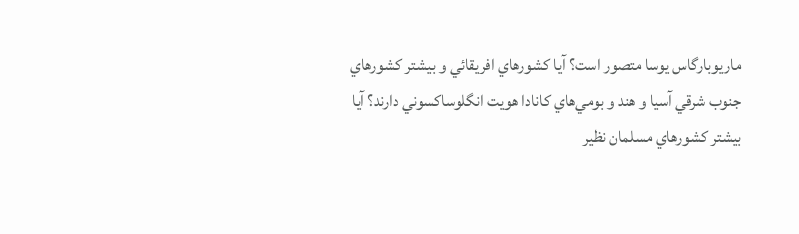ماريوبارگاس يوسا متصور است؟ آيا كشورهاي افريقائي و بيشتر كشورهاي جنوب شرقي آسيا و هند و بومي‌هاي كانادا هويت انگلوساكسوني دارند؟ آيا بيشتر كشورهاي مسلمان نظير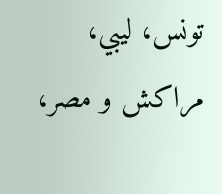تونس، ليبي، مراكش و مصر،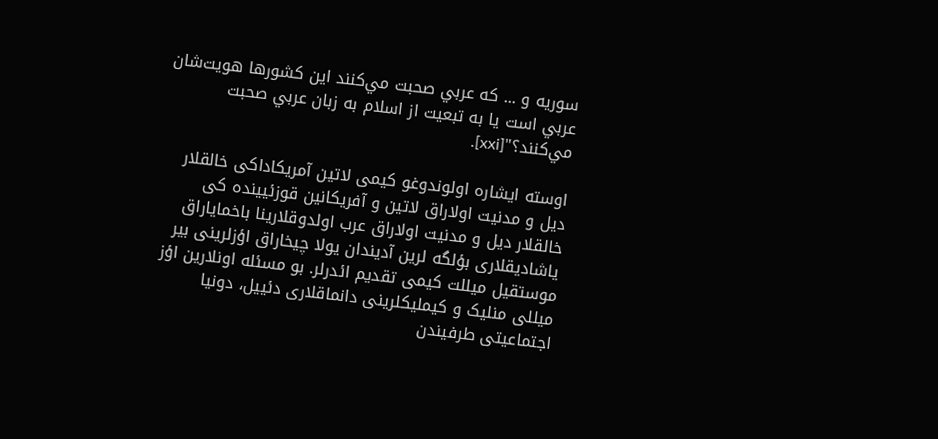سوريه و ... كه عربي صحبت مي‌كنند اين كشورها هويت‌شان عربي است يا به تبعيت از اسلام به زبان عربي صحبت مي‌كنند؟"[xxi].

اوسته ایشاره اولوندوغو کیمی لاتین آمریکاداکی خالقلار دیل و مدنیت اولاراق لاتین و آفریکانین قوزئیینده کی خالقلار دیل و مدنیت اولاراق عرب اولدوقلارینا باخمایاراق یاشادیقلاری بؤلگه لرین آدیندان یولا چیخاراق اؤزلرینی بیر موستقیل میللت کیمی تقدیم ائدرلر. بو مسئله اونلارین اؤز میللی منلیک و کیملیکلرینی دانماقلاری دئییل، دونیا اجتماعیتی طرفیندن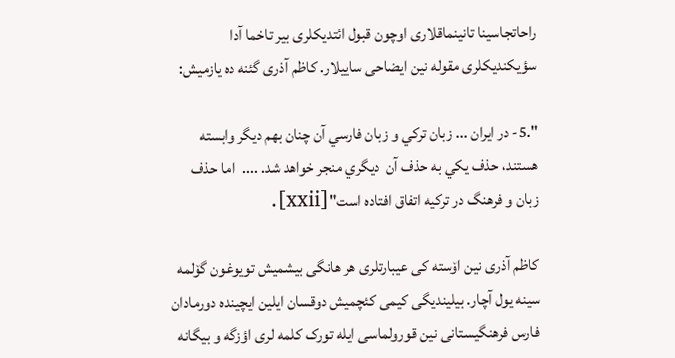راحاتجاسینا تانینماقلاری اوچون قبول ائتدیکلری بیر تاخما آدا سؤیکندیکلری مقوله نین ایضاحی ساییلار. کاظم آذری گئنه ده یازمیش:

".5- در ايران ... زبان تركي و زبان فارسي آن چنان بهم ديگر وابسته هستند، حذف يكي به حذف آن  ديگري منجر خواهد شد. ....  اما حذف زبان و فرهنگ در تركيه اتفاق افتاده است"[xxii].

کاظم آذری نین اۆسته کی عیبارتلری هر هانگی بیشمیش تویوغون گۆلمه سینه یول آچار. بیلیندیگی کیمی کئچمیش دوقسان ایلین ایچینده دورمادان فارس فرهنگیستانی نین قورولماسی ایله تورک کلمه لری اؤزگه و بیگانه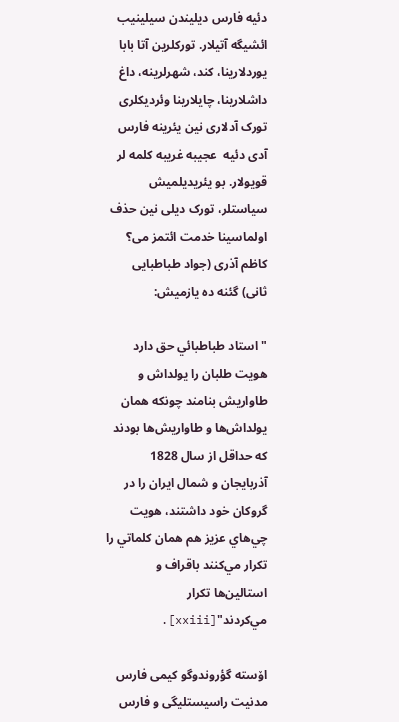دئیه فارس دیلیندن سیلینیب ائشیگه آتیلار. تورکلرین آتا بابا یوردلارینا، کند، شهرلرینه، داغ داشلارینا، چایلارینا وئردیکلری تورک آدلاری نین یئرینه فارس آدی دئیه  عجیبه غریبه کلمه لر قویولار. بو یئریدیلمیش سیاستلر، تورک دیلی نین حذف اولماسینا خدمت ائتمز می؟ کاظم آذری (جواد طباطبایی ثانی) گئنه ده یازمیش:

" استاد طباطبائي حق دارد هويت طلبان را يولداش و طاواريش بنامند چونكه همان يولداش‌ها و طاواريش‌ها بودند كه حداقل از سال 1828 آذربايجان و شمال ايران را در گروكان خود داشتند، هويت چي‌هاي عزيز هم همان كلماتي را تكرار مي‌كنند باقراف و استالين‌ها تكرار مي‌كردند"[xxiii].

اۆسته گؤروندوگو کیمی فارس مدنیت راسیستلیگی و فارس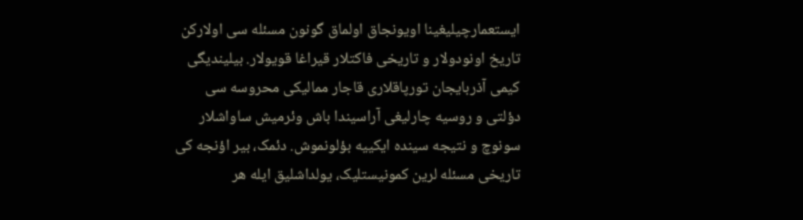ایستعمارچیلیغینا اویونجاق اولماق گونون مسئله سی اولارکن تاریخ اونودولار و تاریخی فاکتلار قیراغا قویولار. بیلیندیگی کیمی آذربایجان تورپاقلاری قاجار ممالیکی محروسه سی دؤلتی و روسیه چارلیغی آراسیندا باش وئرمیش ساواشلار سونوچ و نتیجه سینده ایکییه بؤلونموش. دئمک، بیر اؤنجه کی تاریخی مسئله لرین کمونیستلیک، یولداشلیق ایله هر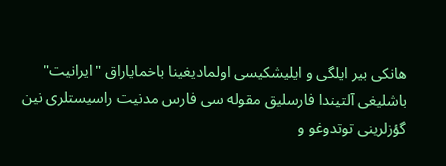هانکی بیر ایلگی و ایلیشکیسی اولمادیغینا باخمایاراق "ایرانیت" باشلیغی آلتیندا فارسلیق مقوله سی فارس مدنیت راسیستلری نین گؤزلرینی توتدوغو و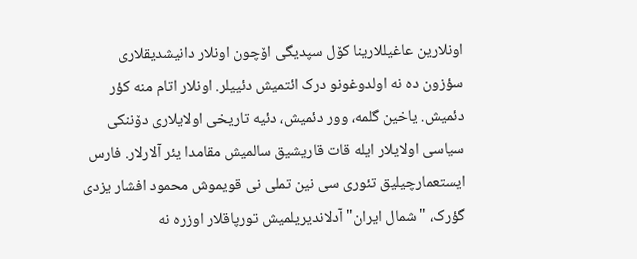اونلارین عاغیللارینا کۆل سپدیگی اۆچون اونلار دانیشدیقلاری سؤزون ده نه اولدوغونو درک ائتمیش دئییلر. اونلار اتام منه کؤر دئمیش. یاخین گلمه، وور دئمیش، دئیه تاریخی اولایلاری دۆننکی سیاسی اولایلار ایله قات قاریشیق سالمیش مقامدا یئر آلارلار. فارس ایستعمارچیلیق تئوری سی نین تملی نی قویموش محمود افشار یزدی گؤرک، "شمال ایران" آدلاندیریلمیش تورپاقلار اوزره نه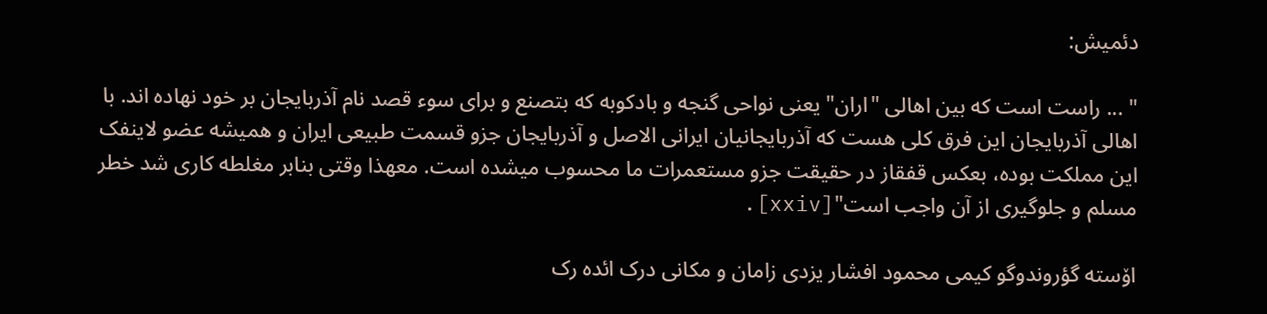دئمیش:

" ... راست است که بین اهالی "اران" یعنی نواحی گنجه و بادکوبه که بتصنع و برای سوء قصد نام آذربایجان بر خود نهاده اند. با اهالی آذربایجان این فرق کلی هست که آذربایجانیان ایرانی الاصل و آذربایجان جزو قسمت طبیعی ایران و همیشه عضو لاینفک این مملکت بوده، بعکس قفقاز در حقیقت جزو مستعمرات ما محسوب میشده است. معهذا وقتی بنابر مغلطه کاری شد خطر مسلم و جلوگیری از آن واجب است"[xxiv].

اۆسته گؤروندوگو کیمی محمود افشار یزدی زامان و مکانی درک ائده رک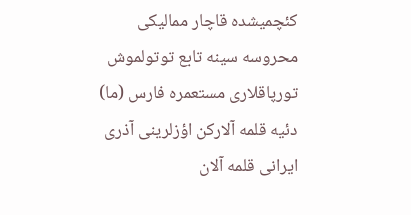کئچمیشده قاچار ممالیکی محروسه سینه تابع توتولموش تورپاقلاری مستعمره فارس (ما) دئیه قلمه آلارکن اؤزلرینی آذری ایرانی قلمه آلان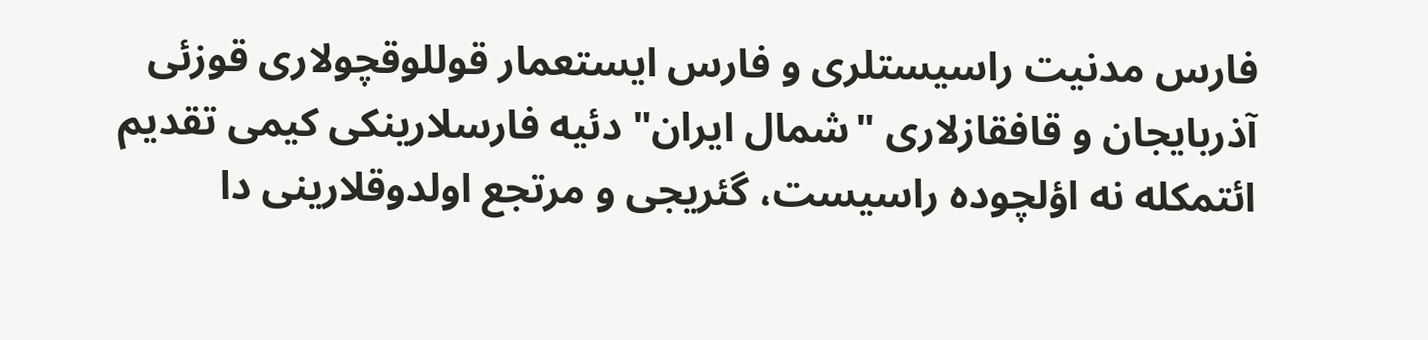فارس مدنیت راسیستلری و فارس ایستعمار قوللوقچولاری قوزئی آذربایجان و قافقازلاری "شمال ایران" دئیه فارسلارینکی کیمی تقدیم ائتمکله نه اؤلچوده راسیست، گئریجی و مرتجع اولدوقلارینی دا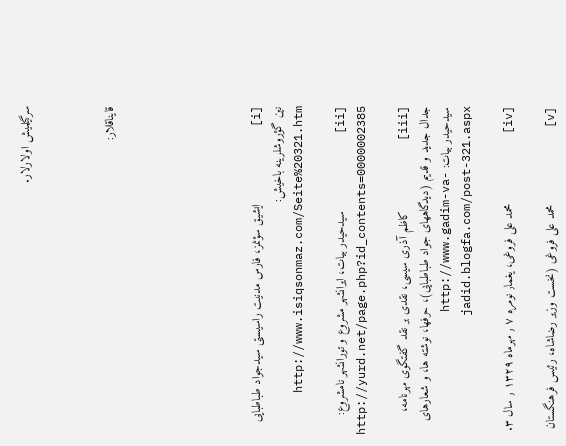سرگیلمیش اولارلار.



قایناقلار:






[i]           ایشیق سؤنمز، فارس مدنیت راسیستی سیدجواد طباطبایی نین گؤروشلرینه باخیش: http://www.isiqsonmaz.com/Seite%20321.htm

[ii]           سیدحیدر بیات، ایرانشهر مشروع و تورانشهر نامشروع: http://yurd.net/page.php?id_contents=0000002385

[iii]          کاظم آذری سیسی، نقدی بر نقد گفتگوی مهرنامه، جدال جدید و قدیم (دیدگاههای جواد طباطبایی)، حرفها، نوشته ها، و شعارهای سیدحیدر بیات: http://www.gadim-va-jadid.blogfa.com/post-321.aspx

[iv]          محمد علی فروغى، يغما٫ نومره ٧ ٫ مهرماه ١٣٢٩ ٫ سال ٣.

[v]           محمد علی فروغی (نخست وزیر رضاشاه، رئیس فرهنگستان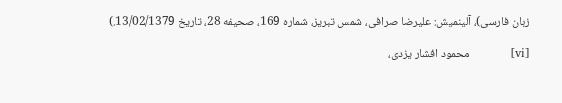زبان فارسی)، آلینمیش: علیرضا صرافی، شمس تبریز، شماره 169، صحیفه 28، تاریخ 13/02/1379.)

[vi]          محمود افشار یزدی،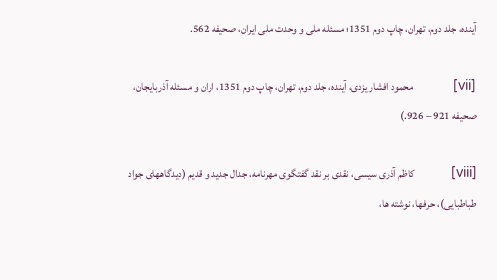آینده، جلد دوم، تهران، چاپ دوم 1351؛ مسئله ملی و وحدت ملی ایران، صحیفه 562.

[vii]          محمود افشار یزدی، آینده، جلد دوم، تهران، چاپ دوم 1351، اران و مسئله آذربایجان، صحیفه 921 – 926.)

[viii]         کاظم آذری سیسی، نقدی بر نقد گفتگوی مهرنامه، جدال جدید و قدیم (دیدگاههای جواد طباطبایی)، حرفها، نوشته ها،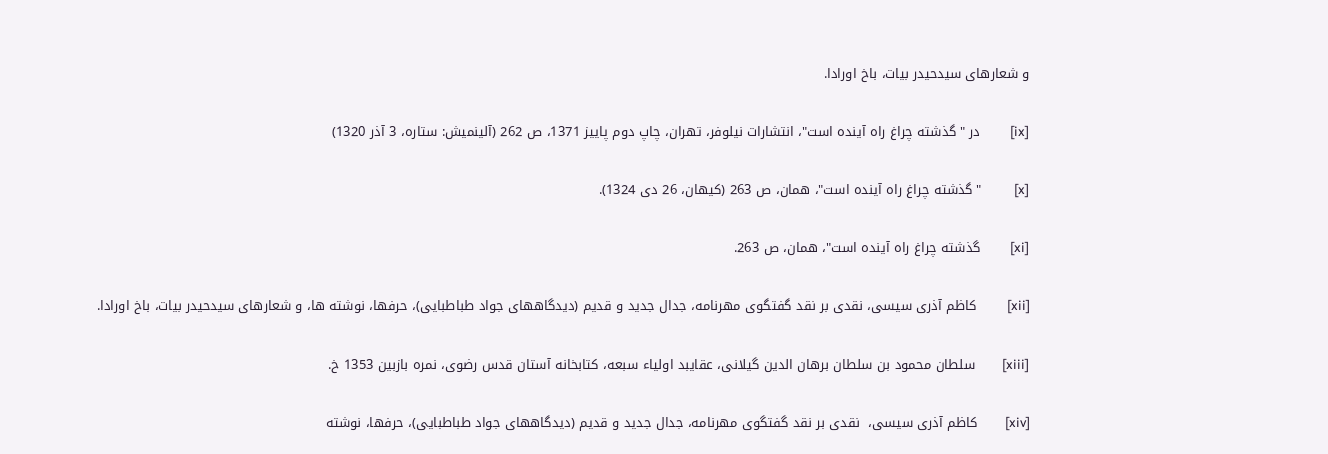و شعارهای سیدحیدر بیات، باخ اورادا.

[ix]          در "گذشته چراغ راه آینده است"، انتشارات نیلوفر، تهران، چاپ دوم پاییز 1371، ص 262 (آلینمیش: ستاره، 3 آذر 1320)

[x]           "گذشته چراغ راه آینده است"، همان، ص 263 (کیهان، 26 دی 1324).

[xi]          گذشته چراغ راه آینده است"، همان، ص 263.

[xii]          کاظم آذری سیسی، نقدی بر نقد گفتگوی مهرنامه، جدال جدید و قدیم (دیدگاههای جواد طباطبایی)، حرفها، نوشته ها، و شعارهای سیدحیدر بیات، باخ اورادا.

[xiii]         سلطان محمود بن سلطان برهان الدین گیلانی، عقایبد اولیاء سبعه، کتابخانه آستان قدس رضوی، نمره بازبین 1353 خ.

[xiv]         کاظم آذری سیسی،  نقدی بر نقد گفتگوی مهرنامه، جدال جدید و قدیم (دیدگاههای جواد طباطبایی)، حرفها، نوشته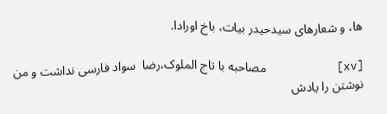ها، و شعارهای سیدحیدر بیات، باخ اورادا.

[xv]          مصاحبه با تاج الملوک،رضا  سواد فارسی نداشت و من نوشتن را یادش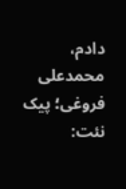دادم، محمدعلی فروغی؛ پیک نئت: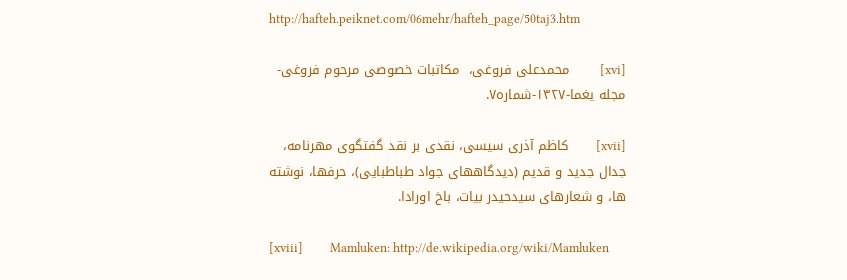http://hafteh.peiknet.com/06mehr/hafteh_page/50taj3.htm

[xvi]          محمدعلی فروغی،  مکاتبات خصوصی مرحوم فروغی-مجله يغما-۱۳۲۷-شماره۷.

[xvii]         کاظم آذری سیسی، نقدی بر نقد گفتگوی مهرنامه، جدال جدید و قدیم (دیدگاههای جواد طباطبایی)، حرفها، نوشته ها، و شعارهای سیدحیدر بیات، باخ اورادا.

[xviii]         Mamluken: http://de.wikipedia.org/wiki/Mamluken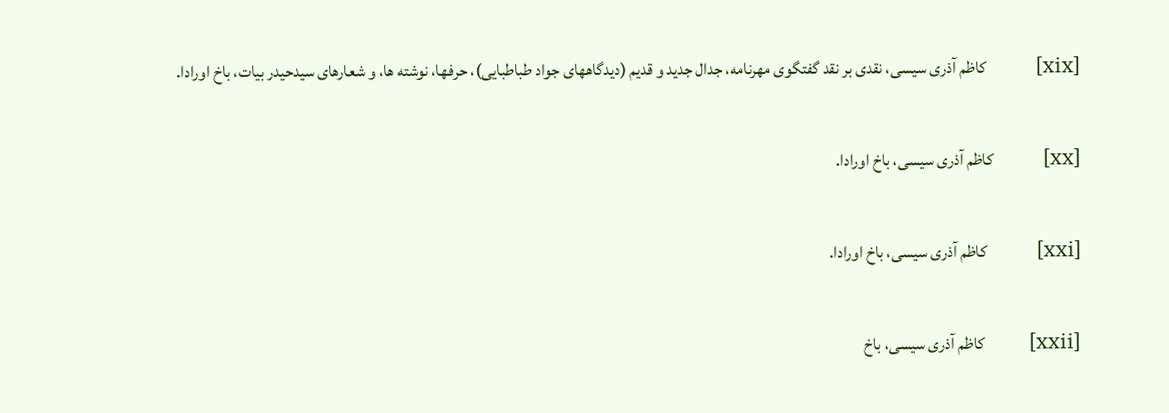[xix]          کاظم آذری سیسی، نقدی بر نقد گفتگوی مهرنامه، جدال جدید و قدیم (دیدگاههای جواد طباطبایی)، حرفها، نوشته ها، و شعارهای سیدحیدر بیات، باخ اورادا.

[xx]          کاظم آذری سیسی، باخ اورادا.

[xxi]          کاظم آذری سیسی، باخ اورادا.

[xxii]         کاظم آذری سیسی، باخ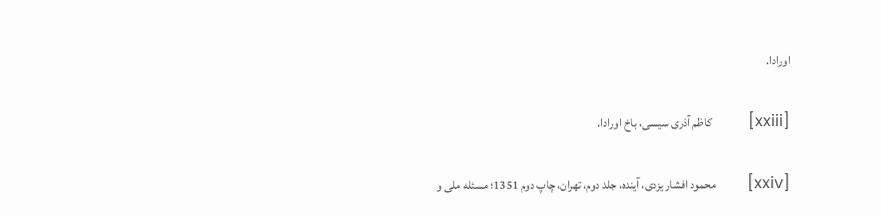اورادا.

[xxiii]         کاظم آذری سیسی، باخ اورادا.

[xxiv]        محمود افشار یزدی، آینده، جلد دوم، تهران، چاپ دوم 1351؛ مسئله ملی و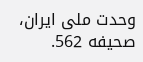وحدت ملی ایران، صحیفه 562.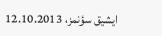ایشیق سؤنمز، 12.10.2013